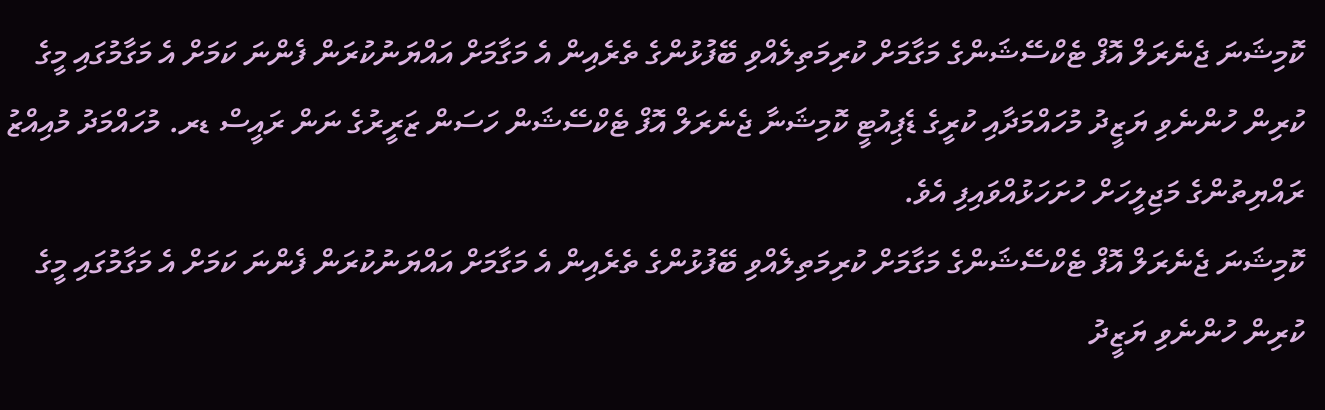ކޮމިޝަނަ ޖެނެރަލް އޮފް ޓެކްސޭޝަންގެ މަގާމަށް ކުރިމަތިލެއްވި ބޭފުޅުންގެ ތެރެއިން އެ މަގާމަށް އައްޔަނުކުރަން ފެންނަ ކަމަށް އެ މަގާމުގައި މީގެ ކުރިން ހުންނެވި ޔަޒީދު މުހައްމަދާއި ކުރީގެ ޑެޕިއުޓީ ކޮމިޝަނާ ޖެނެރަލް އޮފް ޓެކްސޭޝަން ހަސަން ޒަރީރުގެ ނަން ރައީސް ޑރ. މުހައްމަދު މުއިއްޒު ރައްޔިތުންގެ މަޖިލީހަށް ހުށަހަޅުއްވައިފި އެވެ.
ކޮމިޝަނަ ޖެނެރަލް އޮފް ޓެކްސޭޝަންގެ މަގާމަށް ކުރިމަތިލެއްވި ބޭފުޅުންގެ ތެރެއިން އެ މަގާމަށް އައްޔަނުކުރަން ފެންނަ ކަމަށް އެ މަގާމުގައި މީގެ ކުރިން ހުންނެވި ޔަޒީދު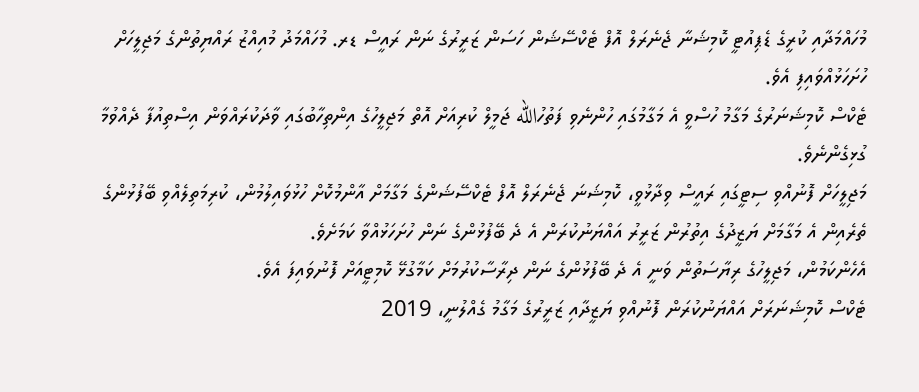މުހައްމަދާއި ކުރީގެ ޑެޕިއުޓީ ކޮމިޝަނާ ޖެނެރަލް އޮފް ޓެކްސޭޝަން ހަސަން ޒަރީރުގެ ނަން ރައީސް ޑރ. މުހައްމަދު މުއިއްޒު ރައްޔިތުންގެ މަޖިލީހަށް ހުށަހަޅުއްވައިފި އެވެ.
ޓެކްސް ކޮމިޝަނަރުގެ މަގާމު ހުސްވީ އެ މަގާމުގައި ހުންނެވި ފަތުހުالله ޖަމީލް ކުރިއަށް އޮތް މަޖިލީހުގެ އިންތިހާބުގައި ވާދަކުރައްވަން އިސްތިއުފާ ދެއްވުމާ ގުޅިގެންނެވެ.
މަޖިލީހަށް ފޮނުއްވި ސިޓީގައި ރައީސް ވިދާޅުވީ، ކޮމިޝަނަ ޖެނެރަލް އޮފް ޓެކްސޭޝަންގެ މަގާމަށް އާންމުކޮށް ހުޅުވައިލުމުން، ކުރިމަތިލެއްވި ބޭފުޅުންގެ ތެރެއިން އެ މަގާމަށް ޔަޒީދުގެ އިތުރުން ޒަރީރު އައްޔަނުކުރަން އެ ދެ ބޭފުޅުންގެ ނަން ހުށަހަޅުއްވާ ކަމަށެވެ.
އެހެންކަމުން، މަޖިލީހުގެ ރިޔާސަތުން ވަނީ އެ ދެ ބޭފުޅުންގެ ނަން ދިރާސާކުރުމަށް ކަމާގުޅޭ ކޮމިޓީއަށް ފޮނުވައިފަ އެވެ.
ޓެކްސް ކޮމިޝަނަރަށް އައްޔަނުކުރަން ފޮނުއްވި ޔަޒީދާއި ޒަރީރުގެ މަގާމު ގެއްލުނީ، 2019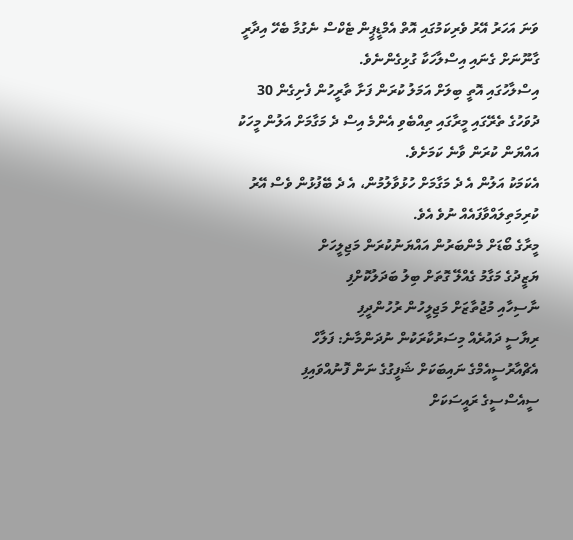ވަނަ އަހަރު އޭރު ވެރިކަމުގައި އޮތް އެމްޑީޕީން ޓެކްސް ނެގުމާ ބެހޭ އިދާރީ ގާނޫނަށް ގެނައި އިސްލާހަކާ ގުޅިގެންނެވެ.
އިސްލާހުގައި އޮތީ ބިލަށް އަމަލު ކުރަން ފަށާ ތާރީހުން ފެށިގެން 30 ދުވަހުގެ ތެރޭގައި މީރާގައި ތިއްބެވި އެންމެ އިސް ދެ މަގާމަށް އަލުން މީހަކު އައްޔަން ކުރަން ވާނެ ކަމަށެވެ.
އެކަމަކު އަލުން އެ ދެ މަގާމަށް ހުޅުވާލުމުން، އެ ދެ ބޭފުޅުން ވެސް އޭރު ކުރިމަތިލައްވާފައެއް ނުވެ އެވެ.
މީރާގެ ބޯޑަށް މެންބަރުން އައްޔަނުކުރަން މަޖިލީހަށް
ޔަޒީދުގެ މަގާމު ގެއްލޭ ގޮތަށް ބިލު ބަދަލުކޮށްފި
ނާސިހާއި މުޖުތާޒަށް މަޖިލީހުން ރުހުންދީފި
ރިޔާސީ ދައުރެއް މިސަރުކާރަކުން ނުދަންމާނެ: ފަލާހް
އެޗްއާރުސީއެމްގެ ނައިބަކަށް ޝަފީގުގެ ނަން ފޮނުއްވައިފި
ސީއެސްސީގެ ރައީސަކަށް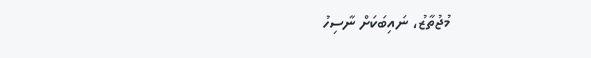މުޖުތާޒު، ނައިބަކަށް ނާސިހު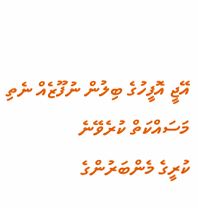އޭޖީ އޮފީހުގެ ބިލުން ނުފޫޒެއް ނެތި މަސައްކަތް ކުރެވޭނެ
ކުރީގެ މެންބަރުންގެ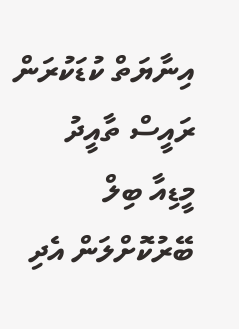އިނާޔަތް ކުޑަކުރަން ރައީސް ތާއީދު
މީޑިއާ ބިލް ބޭރުކޮށްލަން އެދި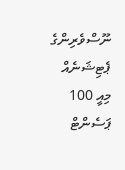ނޫސްވެރިންގެ ޕެޓިޝަނެއް
މިއީ 100 ޕަސެންޓް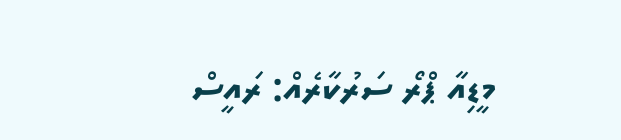މީޑިއާ ޕްރޯ ސަރުކާރެއް: ރައީސް